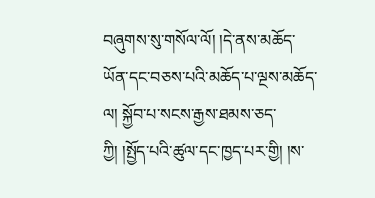བཞུགས་སུ་གསོལ་ལོ། །དེ་ནས་མཆོད་ཡོན་དང་བཅས་པའི་མཆོད་པ་ལྔས་མཆོད་ལ། སྐྱོབ་པ་སངས་རྒྱས་ཐམས་ཅད་ ཀྱི། །སྤྱོད་པའི་ཚུལ་དང་ཁྱད་པར་གྱི། །ས་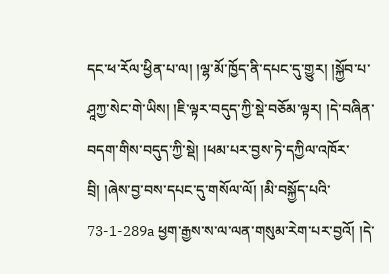དང་ཕ་རོལ་ཕྱིན་པ་ལ། །ལྷ་མོ་ཁྱོད་ནི་དཔང་དུ་གྱུར། །སྐྱོབ་པ་ཤཱཀྱ་སེང་གེ་ཡིས། །ཇི་ལྟར་བདུད་ཀྱི་སྡེ་བཅོམ་ལྟར། །དེ་བཞིན་བདག་གིས་བདུད་ཀྱི་སྡེ། །ཕམ་པར་བྱས་ཏེ་དཀྱིལ་འཁོར་བྲི། །ཞེས་བྱ་བས་དཔང་དུ་གསོལ་ལོ། །མི་བསྐྱོད་པའི་ 73-1-289a ཕྱག་རྒྱས་ས་ལ་ལན་གསུམ་རེག་པར་བྱའོ། །དེ་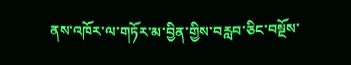ནས་འཁོར་ལ་གཏོར་མ་བྱིན་གྱིས་བརླབ་ཅིང་བསྔོས་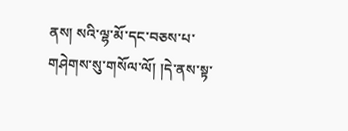ནས། སའི་ལྷ་མོ་དང་བཅས་པ་གཤེགས་སུ་གསོལ་ལོ། །དེ་ནས་སྟ་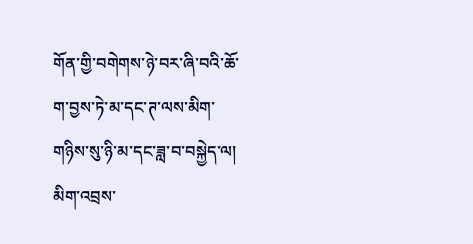གོན་གྱི་བགེགས་ཉེ་བར་ཞི་བའི་ཆོ་ག་བྱས་ཏེ་མ་དང་ཊ་ལས་མིག་གཉིས་སུ་ཉི་མ་དང་ཟླ་བ་བསྐྱེད་ལ། མིག་འབྲས་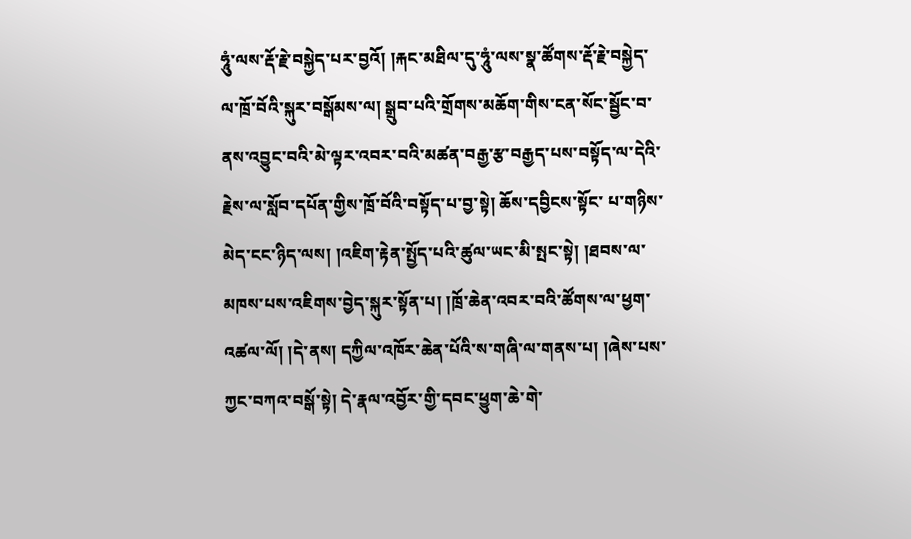ཧཱུཾ་ལས་རྡོ་རྗེ་བསྐྱེད་པར་བྱའོ། །རྐང་མཐིལ་དུ་ཧཱུཾ་ལས་སྣ་ཚོགས་རྡོ་རྗེ་བསྐྱེད་ལ་ཁྲོ་བོའི་སྐུར་བསྒོམས་ལ། སྒྲུབ་པའི་གྲོགས་མཆོག་གིས་ངན་སོང་སྦྱོང་བ་ནས་འབྱུང་བའི་མེ་ལྟར་འབར་བའི་མཚན་བརྒྱ་རྩ་བརྒྱད་པས་བསྟོད་ལ་དེའི་རྗེས་ལ་སློབ་དཔོན་གྱིས་ཁྲོ་བོའི་བསྟོད་པ་བྱ་སྟེ། ཆོས་དབྱིངས་སྟོང་ པ་གཉིས་མེད་ངང་ཉིད་ལས། །འཇིག་རྟེན་སྤྱོད་པའི་ཚུལ་ཡང་མི་སྤང་སྟེ། །ཐབས་ལ་མཁས་པས་འཇིགས་བྱེད་སྐུར་སྟོན་པ། །ཁྲོ་ཆེན་འབར་བའི་ཚོགས་ལ་ཕྱག་འཚལ་ལོ། །དེ་ནས། དཀྱིལ་འཁོར་ཆེན་པོའི་ས་གཞི་ལ་གནས་པ། །ཞེས་པས་ཀྱང་བཀའ་བསྒོ་སྟེ། དེ་རྣལ་འབྱོར་གྱི་དབང་ཕྱུག་ཆེ་གེ་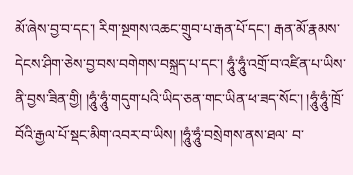མོ་ཞེས་བྱ་བ་དང་། རིག་སྔགས་འཆང་གྲུབ་པ་རྒན་པོ་དང་། རྒན་མོ་རྣམས་དེངས་ཤིག་ཅེས་བྱ་བས་བགེགས་བསྐྲད་པ་དང་། ཧཱུཾ་ཧཱུཾ་འགྲོ་བ་འཛིན་པ་ཡིས་ནི་བྱས་ཟིན་གྱི། །ཧཱུཾ་ཧཱུཾ་གདུག་པའི་ཡིད་ཅན་གང་ཡིན་ཕ་ཟད་སོང་། །ཧཱུཾ་ཧཱུཾ་ཁྲོ་བོའི་རྒྱལ་པོ་སྡང་མིག་འབར་བ་ཡིས། །ཧཱུཾ་ཧཱུཾ་བསྲེགས་ནས་ཐལ་ བ་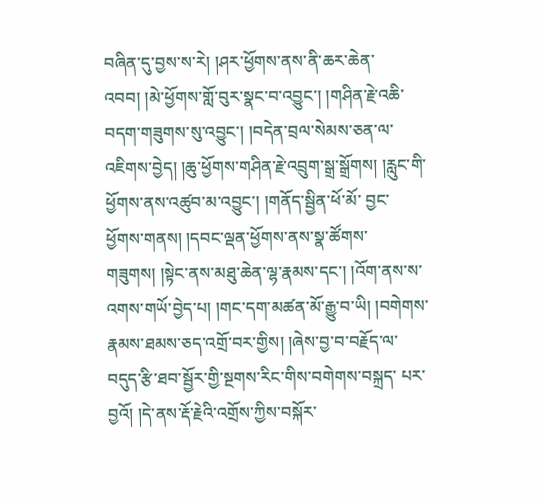བཞིན་དུ་བྱས་ས་རེ། །ཤར་ཕྱོགས་ནས་ནི་ཆར་ཆེན་འབབ། །མེ་ཕྱོགས་གློ་བུར་སྣང་བ་འབྱུང་། །གཤིན་རྗེ་འཆི་བདག་གཟུགས་སུ་འབྱུང་། །བདེན་བྲལ་སེམས་ཅན་ལ་འཇིགས་བྱེད། །ཆུ་ཕྱོགས་གཤིན་རྗེ་འབྲུག་སྒྲ་སྒྲོགས། །རླུང་གི་ཕྱོགས་ནས་འཚུབ་མ་འབྱུང་། །གནོད་སྦྱིན་ཕོ་མོ་ བྱང་ཕྱོགས་གནས། །དབང་ལྡན་ཕྱོགས་ནས་སྣ་ཚོགས་གཟུགས། །སྟེང་ནས་མཐུ་ཆེན་ལྷ་རྣམས་དང་། །འོག་ནས་ས་འགས་གཡོ་བྱེད་པ། །གང་དག་མཚན་མོ་རྒྱུ་བ་ཡི། །བགེགས་རྣམས་ཐམས་ཅད་འགྲོ་བར་གྱིས། །ཞེས་བྱ་བ་བརྗོད་ལ་བདུད་རྩི་ཐབ་སྦྱོར་གྱི་སྔགས་རིང་གིས་བགེགས་བསྐྲད་ པར་བྱའོ། །དེ་ནས་རྡོ་རྗེའི་འགྲོས་ཀྱིས་བསྐོར་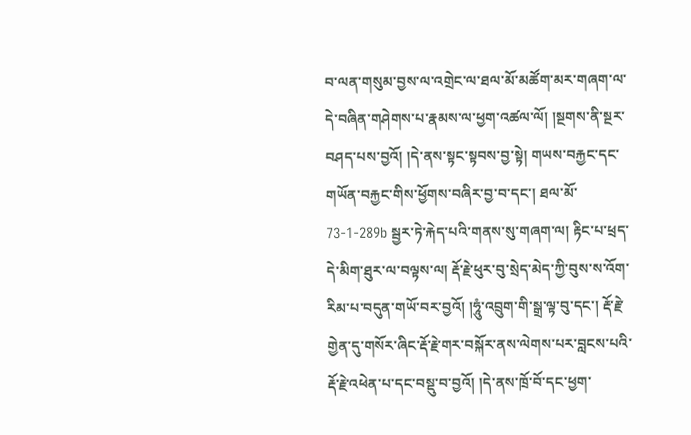བ་ལན་གསུམ་བྱས་ལ་འགྲེང་ལ་ཐལ་མོ་མཚོག་མར་གཞག་ལ་དེ་བཞིན་གཤེགས་པ་རྣམས་ལ་ཕྱག་འཚལ་ལོ། །སྔགས་ནི་སྔར་བཤད་པས་བྱའོ། །དེ་ནས་སྟང་སྟབས་བྱ་སྟེ། གཡས་བརྐྱང་དང་གཡོན་བརྐྱང་གིས་ཕྱོགས་བཞིར་བྱ་བ་དང་། ཐལ་མོ་ 73-1-289b སྦྱར་ཏེ་རྐེད་པའི་གནས་སུ་གཞག་ལ། རྟིང་པ་ཕྲད་དེ་མིག་ཐུར་ལ་བལྟས་ལ། རྡོ་རྗེ་ཕུར་བུ་སྲེད་མེད་ཀྱི་བུས་ས་འོག་རིམ་པ་བདུན་གཡོ་བར་བྱའོ། །ཧཱུཾ་འབྲུག་གི་སྒྲ་ལྟ་བུ་དང་། རྡོ་རྗེ་གྱེན་དུ་གསོར་ཞིང་རྡོ་རྗེ་གར་བསྐོར་ནས་ལེགས་པར་བླངས་པའི་རྡོ་རྗེ་འཕེན་པ་དང་བསྡུ་བ་བྱའོ། །དེ་ནས་ཁྲོ་བོ་དང་ཕྱག་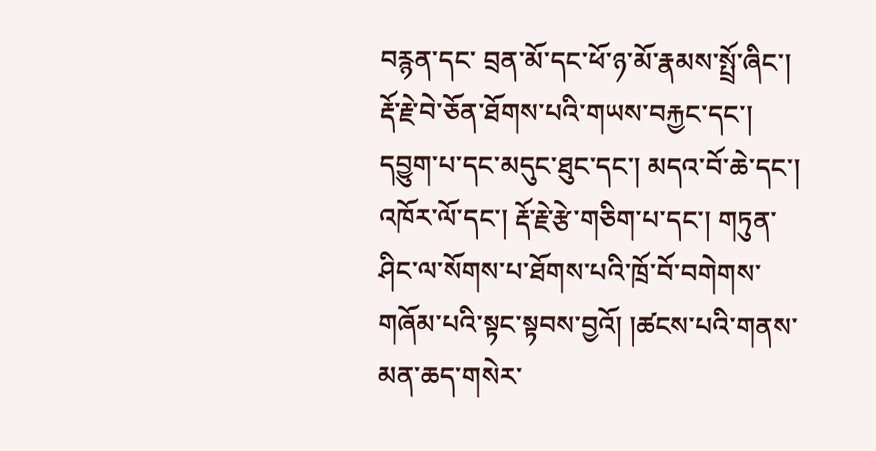བརྙན་དང་ བྲན་མོ་དང་ཕོ་ཉ་མོ་རྣམས་སྤྲོ་ཞིང་། རྡོ་རྗེ་བེ་ཅོན་ཐོགས་པའི་གཡས་བརྐྱང་དང་། དབྱུག་པ་དང་མདུང་ཐུང་དང་། མདའ་བོ་ཆེ་དང་། འཁོར་ལོ་དང་། རྡོ་རྗེ་རྩེ་གཅིག་པ་དང་། གཏུན་ཤིང་ལ་སོགས་པ་ཐོགས་པའི་ཁྲོ་བོ་བགེགས་གཞོམ་པའི་སྟང་སྟབས་བྱའོ། །ཚངས་པའི་གནས་མན་ཆད་གསེར་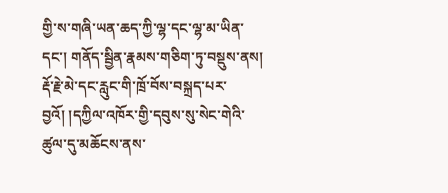གྱི་ས་གཞི་ཡན་ཆད་ཀྱི་ལྷ་དང་ལྷ་མ་ཡིན་དང་། གནོད་སྦྱིན་རྣམས་གཅིག་ཏུ་བསྡུས་ནས། རྡོ་རྗེ་མེ་དང་རླུང་གི་ཁྲོ་བོས་བསྐྲད་པར་བྱའོ། །དཀྱིལ་འཁོར་གྱི་དབུས་སུ་སེང་གེའི་ཚུལ་དུ་མཆོངས་ནས་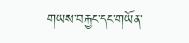གཡས་བརྐྱང་དང་གཡོན་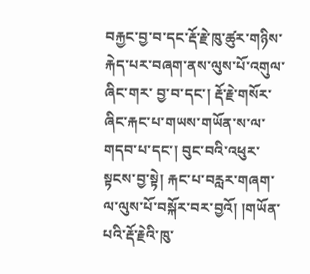བརྐྱང་བྱ་བ་དང་རྡོ་རྗེ་ཁུ་ཚུར་གཉིས་རྐེད་པར་བཞག་ནས་ལུས་པོ་འགུལ་ཞིང་གར་ བྱ་བ་དང་། རྡོ་རྗེ་གསོར་ཞིང་རྐང་པ་གཡས་གཡོན་ས་ལ་གདབ་པ་དང་། བུང་བའི་འཕུར་སྟངས་བྱ་སྟེ། རྐང་པ་བརླར་གཞག་ལ་ལུས་པོ་བསྐོར་བར་བྱའོ། །གཡོན་པའི་རྡོ་རྗེའི་ཁུ་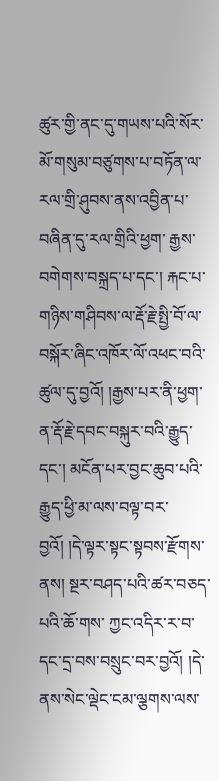ཚུར་གྱི་ནང་དུ་གཡས་པའི་སོར་མོ་གསུམ་བཙུགས་པ་བཏོན་ལ་རལ་གྲི་ཤུབས་ནས་འབྱིན་པ་བཞིན་དུ་རལ་གྲིའི་ཕྱག་ རྒྱས་བགེགས་བསྐྲད་པ་དང་། རྐང་པ་གཉིས་གཤིབས་ལ་རྡོ་རྗེ་སྤྱི་བོ་ལ་བསྐོར་ཞིང་འཁོར་ལོ་འཕང་བའི་ཚུལ་དུ་བྱའོ། །རྒྱས་པར་ནི་ཕྱག་ན་རྡོ་རྗེ་དབང་བསྐུར་བའི་རྒྱུད་དང་། མངོན་པར་བྱང་ཆུབ་པའི་རྒྱུད་ཕྱི་མ་ལས་བལྟ་བར་བྱའོ། །དེ་ལྟར་སྟང་སྟབས་རྫོགས་ནས། སྔར་བཤད་པའི་ཚར་བཅད་པའི་ཆོ་གས་ ཀྱང་འདིར་ར་བ་དང་དྲ་བས་བསྲུང་བར་བྱའོ། །དེ་ནས་སེང་ལྡེང་ངམ་ལྕགས་ལས་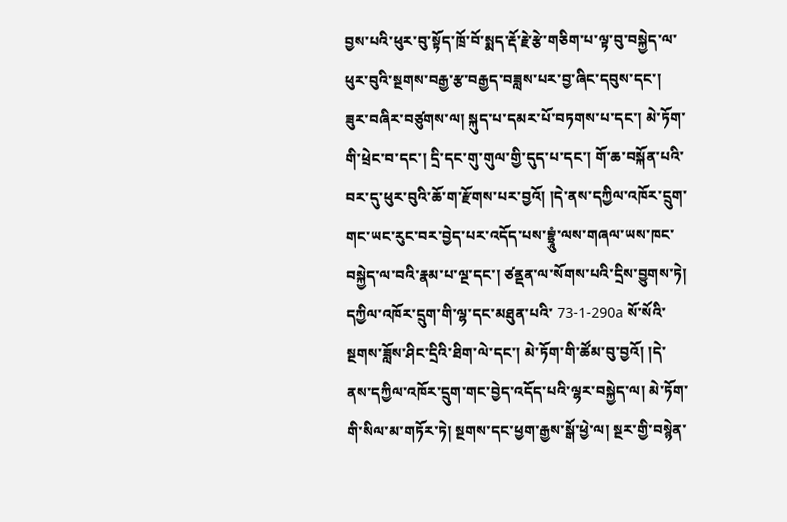བྱས་པའི་ཕུར་བུ་སྟོད་ཁྲོ་བོ་སྨད་རྡོ་རྗེ་རྩེ་གཅིག་པ་ལྟ་བུ་བསྐྱེད་ལ་ཕུར་བུའི་སྔགས་བརྒྱ་རྩ་བརྒྱད་བཟླས་པར་བྱ་ཞིང་དབུས་དང་། ཟུར་བཞིར་བཙུགས་ལ། སྐུད་པ་དམར་པོ་བཏགས་པ་དང་། མེ་ཏོག་གི་ཕྲེང་བ་དང་། དྲི་དང་གུ་གུལ་གྱི་དུད་པ་དང་། གོ་ཆ་བསྐོན་པའི་བར་དུ་ཕུར་བུའི་ཆོ་ག་རྫོགས་པར་བྱའོ། །དེ་ནས་དཀྱིལ་འཁོར་དྲུག་གང་ཡང་རུང་བར་བྱེད་པར་འདོད་པས་བྷྲཱུཾ་ལས་གཞལ་ཡས་ཁང་བསྐྱེད་ལ་བའི་རྣམ་པ་ལྔ་དང་། ཙནྡན་ལ་སོགས་པའི་དྲིས་བྱུགས་ཏེ། དཀྱིལ་འཁོར་དྲུག་གི་ལྷ་དང་མཐུན་པའི་ 73-1-290a སོ་སོའི་སྔགས་ཟློས་ཤིང་དྲིའི་ཐིག་ལེ་དང་། མེ་ཏོག་གི་ཚོམ་བུ་བྱའོ། །དེ་ནས་དཀྱིལ་འཁོར་དྲུག་གང་བྱེད་འདོད་པའི་ལྷར་བསྐྱེད་ལ། མེ་ཏོག་གི་སིལ་མ་གཏོར་ཏེ། སྔགས་དང་ཕྱག་རྒྱས་སྒོ་ཕྱེ་ལ། སྔར་གྱི་བསྙེན་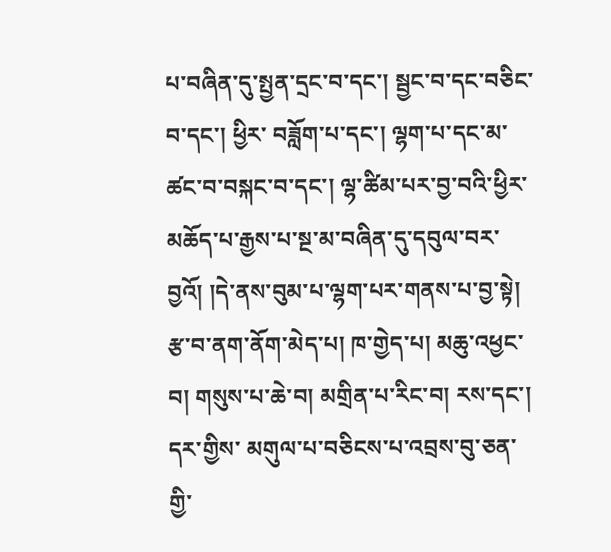པ་བཞིན་དུ་སྤྱན་དྲང་བ་དང་། སྦྱང་བ་དང་བཅིང་བ་དང་། ཕྱིར་ བཟློག་པ་དང་། ལྷག་པ་དང་མ་ཚང་བ་བསྐང་བ་དང་། ལྷ་ཚིམ་པར་བྱ་བའི་ཕྱིར་མཆོད་པ་རྒྱས་པ་སྔ་མ་བཞིན་དུ་དབུལ་བར་བྱའོ། །དེ་ནས་བུམ་པ་ལྷག་པར་གནས་པ་བྱ་སྟེ། རྩ་བ་ནག་ནོག་མེད་པ། ཁ་གྱེད་པ། མཆུ་འཕྱང་བ། གསུས་པ་ཆེ་བ། མགྲིན་པ་རིང་བ། རས་དང་། དར་གྱིས་ མགུལ་པ་བཅིངས་པ་འབྲས་བུ་ཅན་གྱི་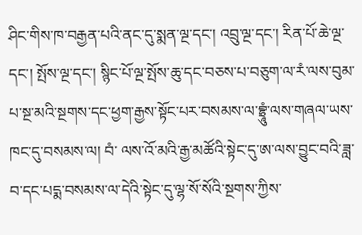ཤིང་གིས་ཁ་བརྒྱན་པའི་ནང་དུ་སྨན་ལྔ་དང་། འབྲུ་ལྔ་དང་། རིན་པོ་ཆེ་ལྔ་དང་། སྤོས་ལྔ་དང་། སྙིང་པོ་ལྔ་སྤོས་ཆུ་དང་བཅས་པ་བཅུག་ལ་རཾ་ལས་བུམ་པ་སྔ་མའི་སྔགས་དང་ཕྱག་རྒྱས་སྟོང་པར་བསམས་ལ་བྷྲཱུཾ་ལས་གཞལ་ཡས་ཁང་དུ་བསམས་ལ། བཾ་ ལས་འོ་མའི་རྒྱ་མཚོའི་སྟེང་དུ་ཨ་ལས་བྱུང་བའི་ཟླ་བ་དང་པདྨ་བསམས་ལ་དེའི་སྟེང་དུ་ལྷ་སོ་སོའི་སྔགས་ཀྱིས་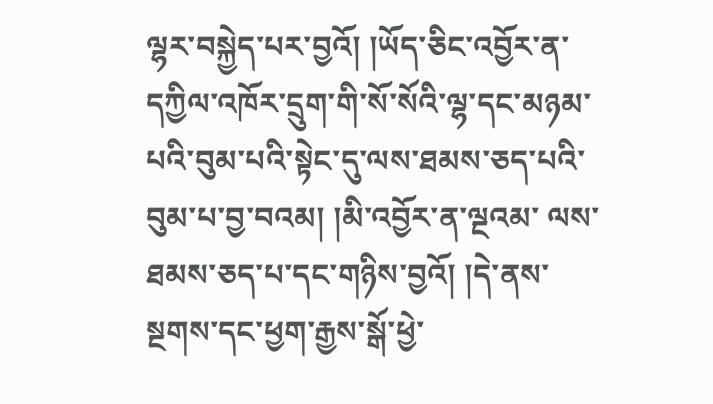ལྷར་བསྐྱེད་པར་བྱའོ། །ཡོད་ཅིང་འབྱོར་ན་དཀྱིལ་འཁོར་དྲུག་གི་སོ་སོའི་ལྷ་དང་མཉམ་པའི་བུམ་པའི་སྟེང་དུ་ལས་ཐམས་ཅད་པའི་བུམ་པ་བྱ་བའམ། །མི་འབྱོར་ན་ལྔའམ་ ལས་ཐམས་ཅད་པ་དང་གཉིས་བྱའོ། །དེ་ནས་སྔགས་དང་ཕྱག་རྒྱས་སྒོ་ཕྱེ་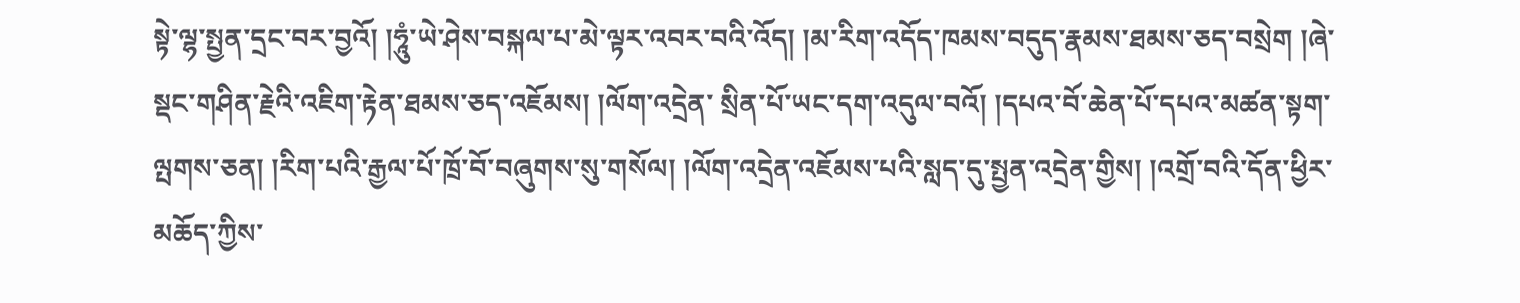སྟེ་ལྷ་སྤྱན་དྲང་བར་བྱའོ། །ཧཱུཾ་ཡེ་ཤེས་བསྐལ་པ་མེ་ལྟར་འབར་བའི་འོད། །མ་རིག་འདོད་ཁམས་བདུད་རྣམས་ཐམས་ཅད་བསྲེག །ཞེ་སྡང་གཤིན་རྗེའི་འཇིག་རྟེན་ཐམས་ཅད་འཇོམས། །ལོག་འདྲེན་ སྲིན་པོ་ཡང་དག་འདུལ་བའོ། །དཔའ་བོ་ཆེན་པོ་དཔའ་མཚན་སྟག་ལྤགས་ཅན། །རིག་པའི་རྒྱལ་པོ་ཁྲོ་བོ་བཞུགས་སུ་གསོལ། །ལོག་འདྲེན་འཇོམས་པའི་སླད་དུ་སྤྱན་འདྲེན་གྱིས། །འགྲོ་བའི་དོན་ཕྱིར་མཆོད་ཀྱིས་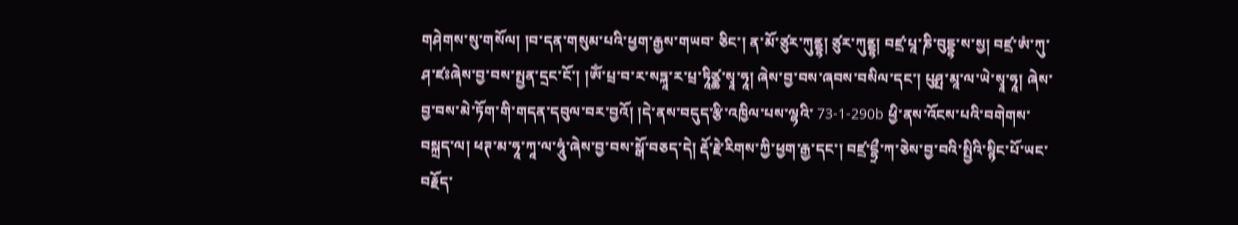གཤེགས་སུ་གསོལ། །བ་དན་གསུམ་པའི་ཕྱག་རྒྱས་གཡབ་ ཅིང་། ན་མོ་ཙུར་ཀུནྡྷ། ཙུར་ཀུནྡྷ། བཛྲ་པཱ་ཎི་བུདྡྷ་ས་སྱ། བཛྲ་ཨཾ་ཀུ་ཤ་ཛཿཞེས་བྱ་བས་སྤྱན་དྲང་ངོ་། །ཨོཾ་པྲ་བ་ར་སཏྐཱ་ར་པྲ་ཏཱིཙྪ་སྭཱ་ཧཱ། ཞེས་བྱ་བས་ཞབས་བསིལ་དང་། པུཤྤ་མཱ་ལ་ཡེ་སྭཱ་ཧཱ། ཞེས་བྱ་བས་མེ་ཏོག་གི་གདན་དབུལ་བར་བྱའོ། །དེ་ནས་བདུད་རྩི་འཁྱིལ་པས་ལྷའི་ 73-1-290b ཕྱི་ནས་འོངས་པའི་བགེགས་བསྐྲད་ལ། ཕཊ་མ་ཧཱ་ཀཱ་ལ་ཧཱུཾ་ཞེས་བྱ་བས་སྒོ་བཅད་དེ། རྡོ་རྗེ་རིགས་ཀྱི་ཕྱག་རྒྱ་དང་། བཛྲ་དྷྲྀ་ཀ་ཅེས་བྱ་བའི་སྤྱིའི་སྙིང་པོ་ཡང་བརྗོད་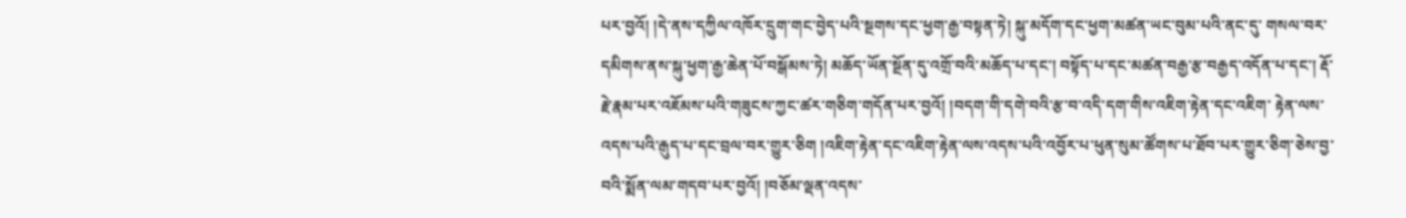པར་བྱའོ། །དེ་ནས་དཀྱིལ་འཁོར་དྲུག་གང་བྱེད་པའི་སྔགས་དང་ཕྱག་རྒྱ་བསྟན་ཏེ། སྐུ་མདོག་དང་ཕྱག་མཚན་ཡང་བུམ་པའི་ནང་དུ་ གསལ་བར་དམིགས་ནས་སྐུ་ཕྱག་རྒྱ་ཆེན་པོ་བསྒོམས་ཏེ། མཆོད་ཡོན་སྔོན་དུ་འགྲོ་བའི་མཆོད་པ་དང་། བསྟོད་པ་དང་མཚན་བརྒྱ་རྩ་བརྒྱད་འདོན་པ་དང་། རྡོ་རྗེ་རྣམ་པར་འཇོམས་པའི་གཟུངས་ཀྱང་ཚར་གཅིག་གདོན་པར་བྱའོ། །བདག་གི་དགེ་བའི་རྩ་བ་འདི་དག་གིས་འཇིག་རྟེན་དང་འཇིག་ རྟེན་ལས་འདས་པའི་རྒུད་པ་དང་བྲལ་བར་གྱུར་ཅིག །འཇིག་རྟེན་དང་འཇིག་རྟེན་ལས་འདས་པའི་འབྱོར་པ་ཕུན་སུམ་ཚོགས་པ་ཐོབ་པར་གྱུར་ཅིག་ཅེས་བྱ་བའི་སྨོན་ལམ་གདབ་པར་བྱའོ། །བཅོམ་ལྡན་འདས་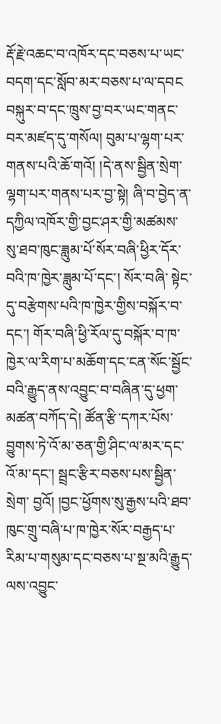རྡོ་རྗེ་འཆང་བ་འཁོར་དང་བཅས་པ་ཡང་བདག་དང་སློབ་མར་བཅས་པ་ལ་དབང བསྐུར་བ་དང་ཁྲུས་བྱ་བར་ཡང་གནང་བར་མཛད་དུ་གསོལ། བུམ་པ་ལྷག་པར་གནས་པའི་ཆོ་གའོ། །དེ་ནས་སྦྱིན་སྲེག་ལྷག་པར་གནས་པར་བྱ་སྟེ། ཞི་བ་བྱེད་ན་དཀྱིལ་འཁོར་གྱི་བྱང་ཤར་གྱི་མཚམས་སུ་ཐབ་ཁུང་ཟླུམ་པོ་སོར་བཞི་ཕྱིར་དོར་བའི་ཁ་ཁྱེར་ཟླུམ་པོ་དང་། སོར་བཞི་ སྟེང་དུ་བརྩེགས་པའི་ཁ་ཁྱེར་གྱིས་བསྐོར་བ་དང་། གོར་བཞི་ཕྱི་རོལ་དུ་བསྐོར་བ་ཁ་ཁྱེར་ལ་རིག་པ་མཆོག་དང་ངན་སོང་སྦྱོང་བའི་རྒྱུད་ནས་འབྱུང་བ་བཞིན་དུ་ཕྱག་མཚན་བཀོད་དེ། ཚོན་རྩི་དཀར་པོས་བྱུགས་ཏེ་འོ་མ་ཅན་གྱི་ཤིང་ལ་མར་དང་འོ་མ་དང་། སྦྲང་རྩིར་བཅས་པས་སྦྱིན་སྲེག་ བྱའོ། །བྱང་ཕྱོགས་སུ་རྒྱས་པའི་ཐབ་ཁུང་གྲུ་བཞི་པ་ཁ་ཁྱེར་སོར་བརྒྱད་པ་རིམ་པ་གསུམ་དང་བཅས་པ་སྔ་མའི་རྒྱུད་ལས་འབྱུང་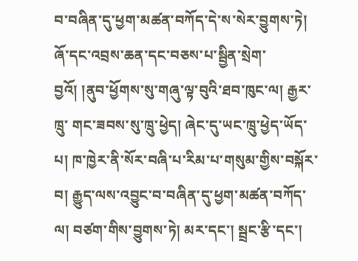བ་བཞིན་དུ་ཕྱག་མཚན་བཀོད་དེ་ས་སེར་བྱུགས་ཏེ། ཞོ་དང་འབྲས་ཆན་དང་བཅས་པ་སྦྱིན་སྲེག་བྱའོ། །ནུབ་ཕྱོགས་སུ་གཞུ་ལྟ་བུའི་ཐབ་ཁུང་ལ། རྒྱར་ཁྲུ་ གང་ཟབས་སུ་ཁྲུ་ཕྱེད། ཞེང་དུ་ཡང་ཁྲུ་ཕྱེད་ཡོད་པ། ཁ་ཁྱེར་ནི་སོར་བཞི་པ་རིམ་པ་གསུམ་གྱིས་བསྐོར་བ། རྒྱུད་ལས་འབྱུང་བ་བཞིན་དུ་ཕྱག་མཚན་བཀོད་ལ། བཙག་གིས་བྱུགས་ཏེ། མར་དང་། སྦྲང་རྩི་དང་།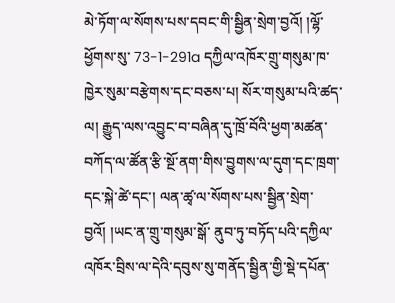མེ་ཏོག་ལ་སོགས་པས་དབང་གི་སྦྱིན་སྲེག་བྱའོ། །ལྷོ་ཕྱོགས་སུ་ 73-1-291a དཀྱིལ་འཁོར་གྲུ་གསུམ་ཁ་ཁྱེར་སུམ་བརྩེགས་དང་བཅས་པ། སོར་གསུམ་པའི་ཚད་ལ། རྒྱུད་ལས་འབྱུང་བ་བཞིན་དུ་ཁྲོ་བོའི་ཕྱག་མཚན་བཀོད་ལ་ཚོན་རྩི་སྔོ་ནག་གིས་བྱུགས་ལ་དུག་དང་ཁྲག་དང་སྐེ་ཚེ་དང་། ལན་ཚྭ་ལ་སོགས་པས་སྦྱིན་སྲེག་བྱའོ། །ཡང་ན་གྲུ་གསུམ་སྒོ་ ནུབ་ཏུ་བཏོད་པའི་དཀྱིལ་འཁོར་བྲིས་ལ་དེའི་དབུས་སུ་གནོད་སྦྱིན་གྱི་སྡེ་དཔོན་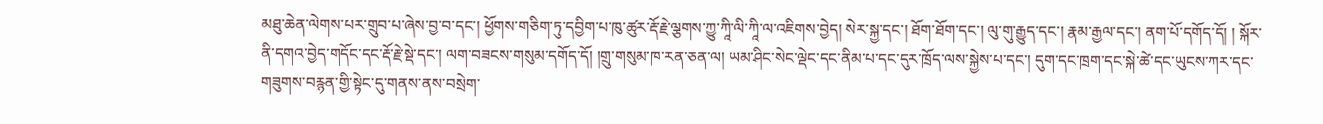མཐུ་ཆེན་ལེགས་པར་གྲུབ་པ་ཞེས་བྱ་བ་དང་། ཕྱོགས་གཅིག་ཏུ་དབྱིག་པ་ཁུ་ཚུར་རྡོ་རྗེ་ལྕགས་ཀྱུ་ཀཱི་ལི་ཀཱི་ལ་འཇིགས་བྱེད། སེར་སྐྱ་དང་། ཐོག་ཐོག་དང་། ལུ་གུ་རྒྱུད་དང་། རྣམ་རྒྱལ་དང་། ནག་པོ་དགོད་དོ། ། སྐོར་ནི་དགའ་བྱེད་གདོང་དང་རྡོ་རྗེ་སྡེ་དང་། ལག་བཟངས་གསུམ་དགོད་དོ། །གྲུ་གསུམ་ཁ་རན་ཅན་ལ། ཡམ་ཤིང་སེང་ལྡེང་དང་ནིམ་པ་དང་དུར་ཁྲོད་ལས་སྐྱེས་པ་དང་། དུག་དང་ཁྲག་དང་སྐེ་ཚེ་དང་ཡུངས་ཀར་དང་གཟུགས་བརྙན་གྱི་སྟེང་དུ་གནས་ནས་བསྲེག་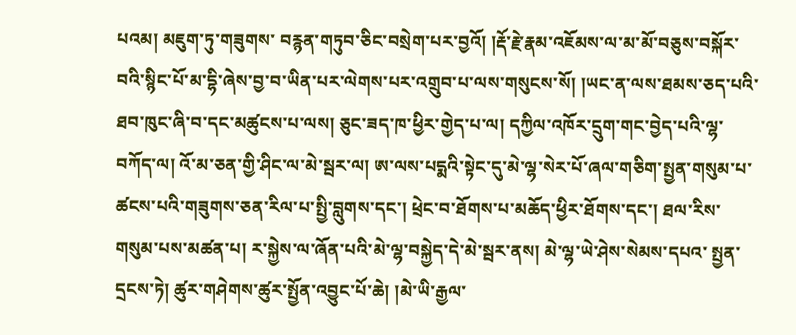པའམ། མཇུག་ཏུ་གཟུགས་ བརྙན་གཏུབ་ཅིང་བསྲེག་པར་བྱའོ། །རྡོ་རྗེ་རྣམ་འཇོམས་ལ་མ་མོ་བཅུས་བསྐོར་བའི་སྙིང་པོ་མ་དྷི་ཞེས་བྱ་བ་ཡིན་པར་ལེགས་པར་འགྲུབ་པ་ལས་གསུངས་སོ། །ཡང་ན་ལས་ཐམས་ཅད་པའི་ཐབ་ཁུང་ཞི་བ་དང་མཚུངས་པ་ལས། ཅུང་ཟད་ཁ་ཕྱིར་གྱེད་པ་ལ། དཀྱིལ་འཁོར་དྲུག་གང་བྱེད་པའི་ལྷ་ བཀོད་ལ། འོ་མ་ཅན་གྱི་ཤིང་ལ་མེ་སྦར་ལ། ཨ་ལས་པདྨའི་སྟེང་དུ་མེ་ལྷ་སེར་པོ་ཞལ་གཅིག་སྤྱན་གསུམ་པ་ཚངས་པའི་གཟུགས་ཅན་རིལ་པ་སྤྱི་བླུགས་དང་། ཕྲེང་བ་ཐོགས་པ་མཆོད་ཕྱིར་ཐོགས་དང་། ཐལ་རིས་གསུམ་པས་མཚན་པ། ར་སྐྱེས་ལ་ཞོན་པའི་མེ་ལྷ་བསྐྱེད་དེ་མེ་སྦར་ནས། མེ་ལྷ་ཡེ་ཤེས་སེམས་དཔའ་ སྤྱན་དྲངས་ཏེ། ཚུར་གཤེགས་ཚུར་སྤྱོན་འབྱུང་པོ་ཆེ། །མེ་ཡི་རྒྱལ་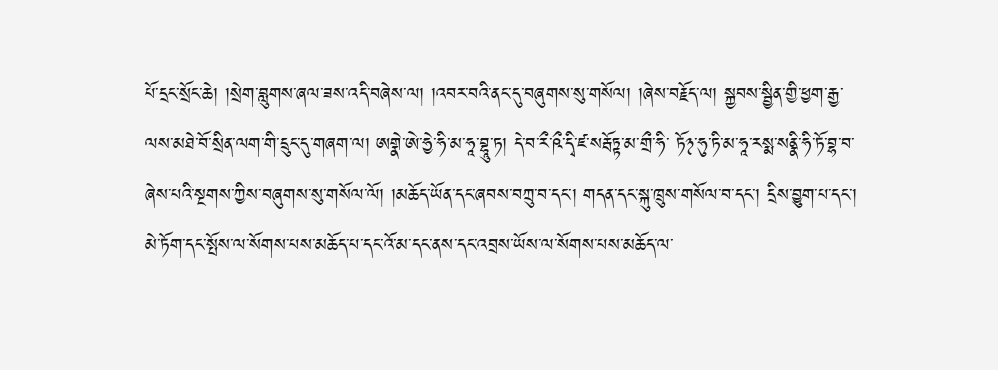པོ་དྲང་སྲོང་ཆེ། །སྲེག་བླུགས་ཞལ་ཟས་འདི་བཞེས་ལ། །འབར་བའི་ནང་དུ་བཞུགས་སུ་གསོལ། །ཞེས་བརྗོད་ལ། སྐྱབས་སྦྱིན་གྱི་ཕྱག་རྒྱ་ལས་མཐེ་བོ་སྲིན་ལག་གི་དྲུང་དུ་གཞག་ལ། ཨགྣེ་ཨེ་ཧྱེ་ཧི་མ་ཧཱ་བྷཱུ་ཏ། དེ་བ་རྀ་ཥྀ་དྭི་ཛ་སརྦོཏྟ་མ་གྲྀ་ཧི་ ཏོ྅་ཧུ་ཏི་མ་ཧཱ་རསྨ་སནྣི་ཧི་ཏོ་བྷ་བ་ཞེས་པའི་སྔགས་ཀྱིས་བཞུགས་སུ་གསོལ་ལོ། །མཆོད་ཡོན་དང་ཞབས་བཀྲུ་བ་དང་། གདན་དང་སྐུ་ཁྲུས་གསོལ་བ་དང་། དྲིས་བྱུག་པ་དང་། མེ་ཏོག་དང་སྤོས་ལ་སོགས་པས་མཆོད་པ་དང་འོ་མ་དང་ནས་དང་འབྲས་ཡོས་ལ་སོགས་པས་མཆོད་ལ་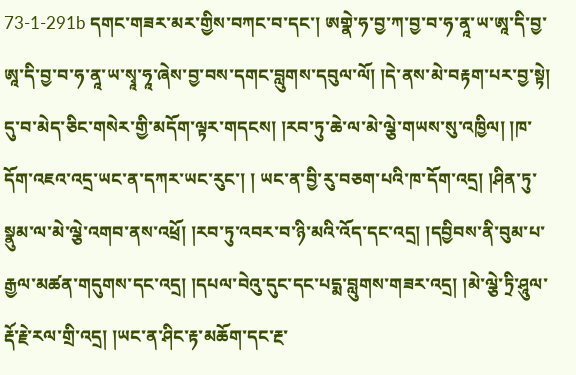73-1-291b དགང་གཟར་མར་གྱིས་བཀང་བ་དང་། ཨགྣེ་ཧ་བྱ་ཀ་བྱ་བ་ཧ་ནཱ་ཡ་ཨཱ་དི་བྱ་ཨཱ་དི་བྱ་བ་ཧ་ནཱ་ཡ་སྭཱ་ཧཱ་ཞེས་བྱ་བས་དགང་བླུགས་དབུལ་ལོ། །དེ་ནས་མེ་བརྟག་པར་བྱ་སྟེ། དུ་བ་མེད་ཅིང་གསེར་གྱི་མདོག་ལྟར་གདངས། །རབ་ཏུ་ཆེ་ལ་མེ་ལྕེ་གཡས་སུ་འཁྱིལ། །ཁ་དོག་འཇའ་འདྲ་ཡང་ན་དཀར་ཡང་རུང་། ། ཡང་ན་བྱི་རུ་བཅག་པའི་ཁ་དོག་འདྲ། །ཤིན་ཏུ་སྣུམ་ལ་མེ་ལྕེ་འགབ་ནས་འཕྲོ། །རབ་ཏུ་འབར་བ་ཉི་མའི་འོད་དང་འདྲ། །དབྱིབས་ནི་བུམ་པ་རྒྱལ་མཚན་གདུགས་དང་འདྲ། །དཔལ་བེའུ་དུང་དང་པདྨ་བླུགས་གཟར་འདྲ། །མེ་ལྕེ་ཏྲི་ཤཱུལ་རྡོ་རྗེ་རལ་གྲི་འདྲ། །ཡང་ན་ཤིང་རྟ་མཆོག་དང་རྔ་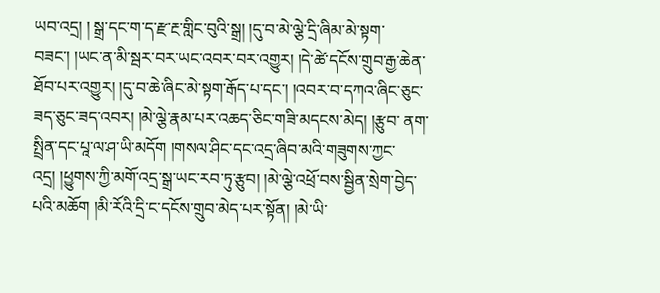ཡབ་འདྲ། ། སྒྲ་དང་ག་ད་རྫ་རྔ་གླིང་བུའི་སྒྲ། །དུ་བ་མེ་ལྕེ་དྲི་ཞིམ་མེ་སྟག་བཟང་། །ཡང་ན་མི་སྦར་བར་ཡང་འབར་བར་འགྱུར། །དེ་ཚེ་དངོས་གྲུབ་རྒྱ་ཆེན་ཐོབ་པར་འགྱུར། །དུ་བ་ཆེ་ཞིང་མེ་སྟག་རྒོད་པ་དང་། །འབར་བ་དཀའ་ཞིང་ཅུང་ཟད་ཅུང་ཟད་འབར། །མེ་ལྕེ་རྣམ་པར་འཆད་ཅིང་གཟི་མདངས་མེད། །རྩུབ་ ནག་སྤྲིན་དང་པཱ་ལ་ཤ་ཡི་མདོག །གསལ་ཤིང་དང་འདྲ་ཞིབ་མའི་གཟུགས་ཀྱང་འདྲ། །ཕྱུགས་ཀྱི་མགོ་འདྲ་སྒྲ་ཡང་རབ་ཏུ་རྩུབ། །མེ་ལྕེ་འཕྲོ་བས་སྦྱིན་སྲེག་བྱེད་པའི་མཆོག །མི་རོའི་དྲི་ང་དངོས་གྲུབ་མེད་པར་སྟོན། །མེ་ཡི་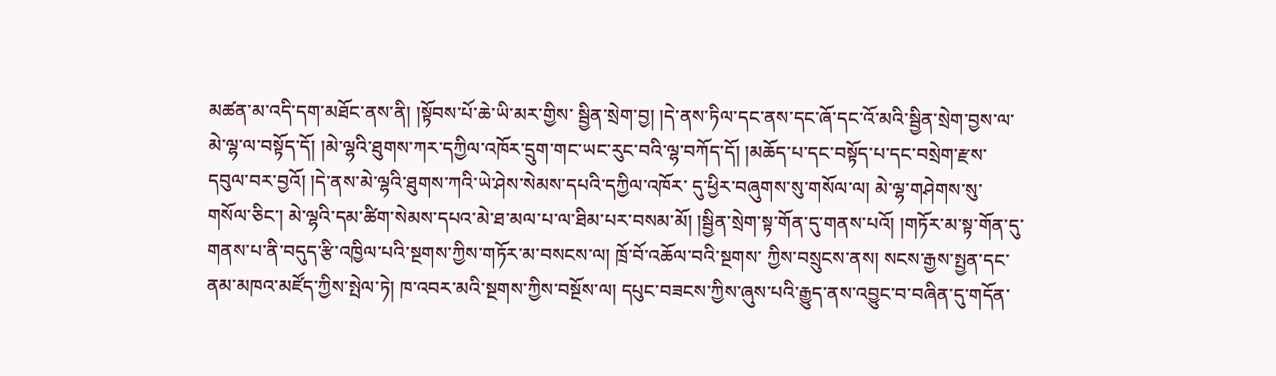མཚན་མ་འདི་དག་མཐོང་ནས་ནི། །སྟོབས་པོ་ཆེ་ཡི་མར་གྱིས་ སྦྱིན་སྲེག་བྱ། །དེ་ནས་ཏིལ་དང་ནས་དང་ཞོ་དང་འོ་མའི་སྦྱིན་སྲེག་བྱས་ལ་མེ་ལྷ་ལ་བསྟོད་དོ། །མེ་ལྷའི་ཐུགས་ཀར་དཀྱིལ་འཁོར་དྲུག་གང་ཡང་རུང་བའི་ལྷ་བཀོད་དོ། །མཆོད་པ་དང་བསྟོད་པ་དང་བསྲེག་རྫས་དབུལ་བར་བྱའོ། །དེ་ནས་མེ་ལྷའི་ཐུགས་ཀའི་ཡེ་ཤེས་སེམས་དཔའི་དཀྱིལ་འཁོར་ དུ་ཕྱིར་བཞུགས་སུ་གསོལ་ལ། མེ་ལྷ་གཤེགས་སུ་གསོལ་ཅིང་། མེ་ལྷའི་དམ་ཚིག་སེམས་དཔའ་མེ་ཐ་མལ་པ་ལ་ཐིམ་པར་བསམ་མོ། །སྦྱིན་སྲེག་སྟ་གོན་དུ་གནས་པའོ། །གཏོར་མ་སྟ་གོན་དུ་གནས་པ་ནི་བདུད་རྩི་འཁྱིལ་པའི་སྔགས་ཀྱིས་གཏོར་མ་བསངས་ལ། ཁྲོ་བོ་འཆོལ་བའི་སྔགས་ ཀྱིས་བསྲུངས་ནས། སངས་རྒྱས་སྤྱན་དང་ནམ་མཁའ་མཛོད་ཀྱིས་སྤེལ་ཏེ། ཁ་འབར་མའི་སྔགས་ཀྱིས་བསྔོས་ལ། དཔུང་བཟངས་ཀྱིས་ཞུས་པའི་རྒྱུད་ནས་འབྱུང་བ་བཞིན་དུ་གདོན་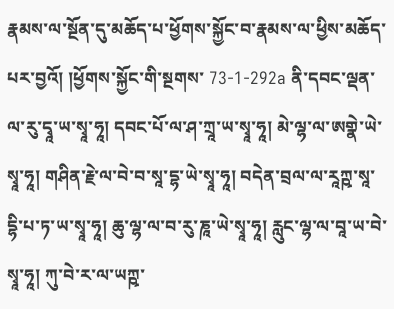རྣམས་ལ་སྔོན་དུ་མཆོད་པ་ཕྱོགས་སྐྱོང་བ་རྣམས་ལ་ཕྱིས་མཆོད་པར་བྱའོ། །ཕྱོགས་སྐྱོང་གི་སྔགས་ 73-1-292a ནི་དབང་ལྡན་ལ་རུ་དྭཱ་ཡ་སྭཱ་ཧཱ། དབང་པོ་ལ་ཤ་ཀྲཱ་ཡ་སྭཱ་ཧཱ། མེ་ལྷ་ལ་ཨགྣེ་ཡེ་སྭཱ་ཧཱ། གཤིན་རྗེ་ལ་བེ་བ་སཱ་དྷ་ཡེ་སྭཱ་ཧཱ། བདེན་བྲལ་ལ་རཱཀྵ་སཱ་དྷི་པ་ཏ་ཡ་སྭཱ་ཧཱ། ཆུ་ལྷ་ལ་བ་རུ་ཎཱ་ཡེ་སྭཱ་ཧཱ། རླུང་ལྷ་ལ་བཱ་ཡ་བེ་སྭཱ་ཧཱ། ཀུ་བེ་ར་ལ་ཡཀྵ་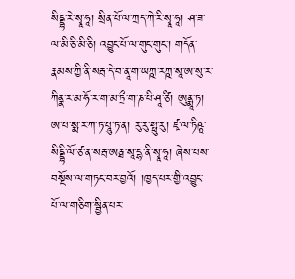སིདྡྷ་རེ་སྭཱ་ཧཱ། སྲིན་པོ་ལ་ཀྲད་ཀེ་རི་སྭཱ་ཧཱ། ཤ་ཟ་ ལ་མི་ཅི་མི་ཅི། འབྱུང་པོ་ལ་གུང་གུང་། གདོན་རྣམས་ཀྱི་ནི་སརྦ་དེ་བ་ནཱ་ག་ཡཀྵ་རཀྵ་སཱ་ཨ་སུ་ར་ཀིནྣ་ར་མ་ཧོ་ར་ག་མ་ཏྲྀ་ག་ཎ་པི་ཤཱ་ཙི། ཨུནྨཱ་ཏ། ཨ་པ་སྨ་ར་ཀ་ཏ་པཱུ་ཏ་ན། རུ་རུ་སྥུ་རུ། ཛྭ་ལ་ཏིཥྛ་སིདྡྷི་ལོ་ཙ་ན་སརྦ་ཨརྠ་སཱ་དྷ་ནི་སྭཱ་ཧཱ། ཞེས་པས་བསྔོས་ལ་གཏང་བར་བྱའོ། །ཁྱད་པར་གྱི་འབྱུང་ པོ་ལ་གཅིག་སྦྱིན་པར་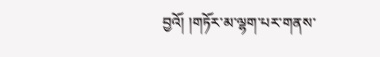བྱའོ། །གཏོར་མ་ལྷག་པར་གནས་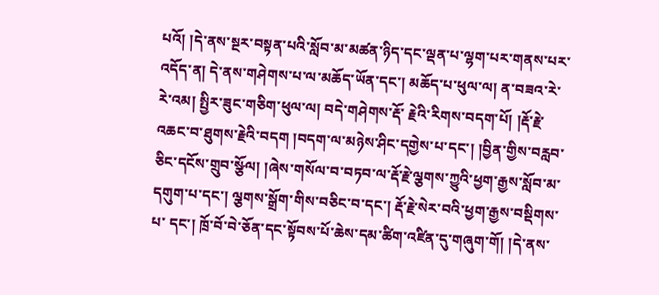པའོ། །དེ་ནས་སྔར་བསྟན་པའི་སློབ་མ་མཚན་ཉིད་དང་ལྡན་པ་ལྷག་པར་གནས་པར་འདོད་ན། དེ་ནས་གཤེགས་པ་ལ་མཆོད་ཡོན་དང་། མཆོད་པ་ཕུལ་ལ། ན་བཟའ་རེ་རེ་འམ། སྤྱིར་ཟུང་གཅིག་ཕུལ་ལ། བདེ་གཤེགས་རྡོ་ རྗེའི་རིགས་བདག་པོ། །རྡོ་རྗེ་འཆང་བ་ཐུགས་རྗེའི་བདག །བདག་ལ་མཉེས་ཤིང་དགྱེས་པ་དང་། །བྱིན་གྱིས་བརླབ་ཅིང་དངོས་གྲུབ་སྩོལ། །ཞེས་གསོལ་བ་བཏབ་ལ་རྡོ་རྗེ་ལྕགས་ཀྱུའི་ཕྱག་རྒྱས་སློབ་མ་དགུག་པ་དང་། ལྕགས་སྒྲོག་གིས་བཅིང་བ་དང་། རྡོ་རྗེ་སེར་བའི་ཕྱག་རྒྱས་བསྡིགས་པ་ དང་། ཁྲོ་བོ་བེ་ཅོན་དང་སྟོབས་པོ་ཆེས་དམ་ཚིག་འཛིན་དུ་གཞུག་གོ། །དེ་ནས་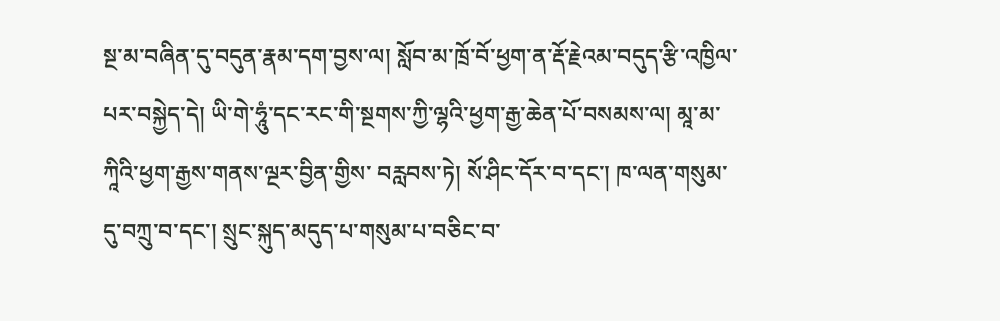སྔ་མ་བཞིན་དུ་བདུན་རྣམ་དག་བྱས་ལ། སློབ་མ་ཁྲོ་བོ་ཕྱག་ན་རྡོ་རྗེའམ་བདུད་རྩི་འཁྱིལ་པར་བསྐྱེད་དེ། ཡི་གེ་ཧཱུཾ་དང་རང་གི་སྔགས་ཀྱི་ལྷའི་ཕྱག་རྒྱ་ཆེན་པོ་བསམས་ལ། མཱ་མ་ཀཱིའི་ཕྱག་རྒྱས་གནས་ལྔར་བྱིན་གྱིས་ བརླབས་ཏེ། སོ་ཤིང་དོར་བ་དང་། ཁ་ལན་གསུམ་དུ་བཀྲུ་བ་དང་། སྲུང་སྐུད་མདུད་པ་གསུམ་པ་བཅིང་བ་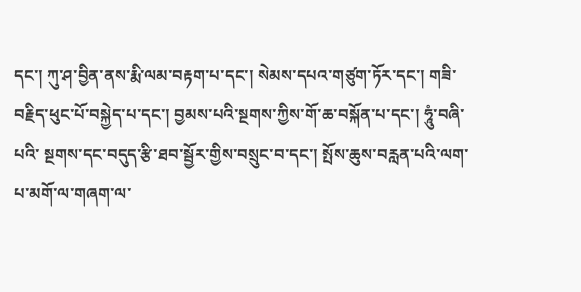དང་། ཀུ་ཤ་བྱིན་ནས་རྨི་ལམ་བརྟག་པ་དང་། སེམས་དཔའ་གཙུག་ཏོར་དང་། གཟི་བརྗིད་ཕུང་པོ་བསྐྱེད་པ་དང་། བྱམས་པའི་སྔགས་ཀྱིས་གོ་ཆ་བསྐོན་པ་དང་། ཧཱུཾ་བཞི་པའི་ སྔགས་དང་བདུད་རྩི་ཐབ་སྦྱོར་གྱིས་བསྲུང་བ་དང་། སྤོས་ཆུས་བརླན་པའི་ལག་པ་མགོ་ལ་གཞག་ལ་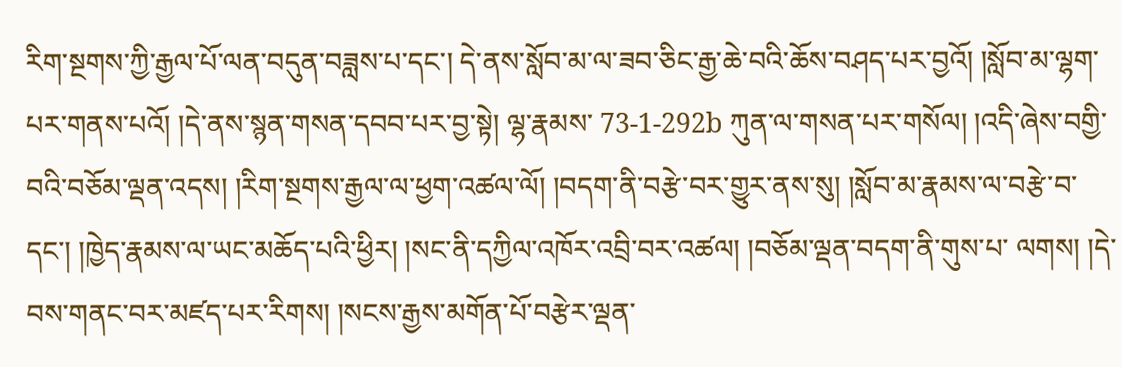རིག་སྔགས་ཀྱི་རྒྱལ་པོ་ལན་བདུན་བཟླས་པ་དང་། དེ་ནས་སློབ་མ་ལ་ཟབ་ཅིང་རྒྱ་ཆེ་བའི་ཆོས་བཤད་པར་བྱའོ། །སློབ་མ་ལྷག་པར་གནས་པའོ། །དེ་ནས་སྙན་གསན་དབབ་པར་བྱ་སྟེ། ལྷ་རྣམས་ 73-1-292b ཀུན་ལ་གསན་པར་གསོལ། །འདི་ཞེས་བགྱི་བའི་བཅོམ་ལྡན་འདས། །རིག་སྔགས་རྒྱལ་ལ་ཕྱག་འཚལ་ལོ། །བདག་ནི་བརྩེ་བར་གྱུར་ནས་སུ། །སློབ་མ་རྣམས་ལ་བརྩེ་བ་དང་། །ཁྱེད་རྣམས་ལ་ཡང་མཆོད་པའི་ཕྱིར། །སང་ནི་དཀྱིལ་འཁོར་འབྲི་བར་འཚལ། །བཅོམ་ལྡན་བདག་ནི་གུས་པ་ ལགས། །དེ་བས་གནང་བར་མཛད་པར་རིགས། །སངས་རྒྱས་མགོན་པོ་བརྩེར་ལྡན་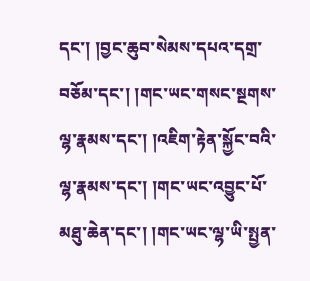དང་། །བྱང་ཆུབ་སེམས་དཔའ་དགྲ་བཅོམ་དང་། །གང་ཡང་གསང་སྔགས་ལྷ་རྣམས་དང་། །འཇིག་རྟེན་སྐྱོང་བའི་ལྷ་རྣམས་དང་། །གང་ཡང་འབྱུང་པོ་མཐུ་ཆེན་དང་། །གང་ཡང་ལྷ་ཡི་སྤྱན་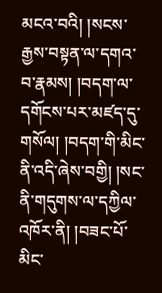མངའ་བའི། །སངས་ རྒྱས་བསྟན་ལ་དགའ་བ་རྣམས། །བདག་ལ་དགོངས་པར་མཛད་དུ་གསོལ། །བདག་གི་མིང་ནི་འདི་ཞེས་བགྱི། །སང་ནི་གདུགས་ལ་དཀྱིལ་འཁོར་ནི། །བཟང་པོ་མིང་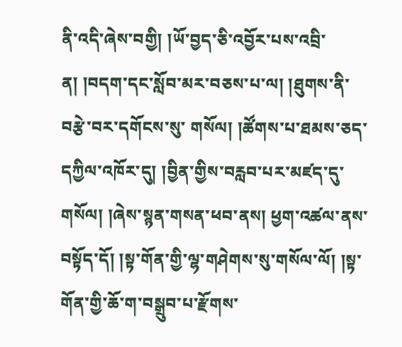ནི་འདི་ཞེས་བགྱི། །ཡོ་བྱད་ཅི་འབྱོར་པས་འབྲི་ན། །བདག་དང་སློབ་མར་བཅས་པ་ལ། །ཐུགས་ནི་བརྩེ་བར་དགོངས་སུ་ གསོལ། །ཚོགས་པ་ཐམས་ཅད་དཀྱིལ་འཁོར་དུ། །བྱིན་གྱིས་བརླབ་པར་མཛད་དུ་གསོལ། །ཞེས་སྙན་གསན་ཕབ་ནས། ཕྱག་འཚལ་ནས་བསྟོད་དོ། །སྟ་གོན་གྱི་ལྷ་གཤེགས་སུ་གསོལ་ལོ། །སྟ་གོན་གྱི་ཆོ་ག་བསྒྲུབ་པ་རྫོགས་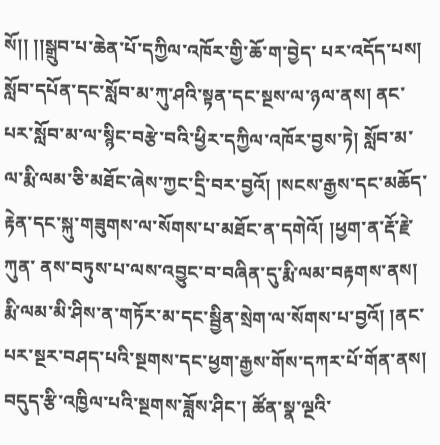སོ།། །།སྒྲུབ་པ་ཆེན་པོ་དཀྱིལ་འཁོར་གྱི་ཆོ་ག་བྱེད་ པར་འདོད་པས། སློབ་དཔོན་དང་སློབ་མ་ཀུ་ཤའི་སྟན་དང་སྔས་ལ་ཉལ་ནས། ནང་པར་སློབ་མ་ལ་སྙིང་བརྩེ་བའི་ཕྱིར་དཀྱིལ་འཁོར་བྱས་ཏེ། སློབ་མ་ལ་རྨི་ལམ་ཅི་མཐོང་ཞེས་ཀྱང་དྲི་བར་བྱའོ། །སངས་རྒྱས་དང་མཆོད་རྟེན་དང་སྐུ་གཟུགས་ལ་སོགས་པ་མཐོང་ན་དགེའོ། །ཕྱག་ན་རྡོ་རྗེ་ཀུན་ ནས་བཏུས་པ་ལས་འབྱུང་བ་བཞིན་དུ་རྨི་ལམ་བརྟགས་ནས། རྨི་ལམ་མི་ཤིས་ན་གཏོར་མ་དང་སྦྱིན་སྲེག་ལ་སོགས་པ་བྱའོ། །ནང་པར་སྔར་བཤད་པའི་སྔགས་དང་ཕྱག་རྒྱས་གོས་དཀར་པོ་གོན་ནས། བདུད་རྩི་འཁྱིལ་པའི་སྔགས་ཟློས་ཤིང་། ཚོན་སྣ་ལྔའི་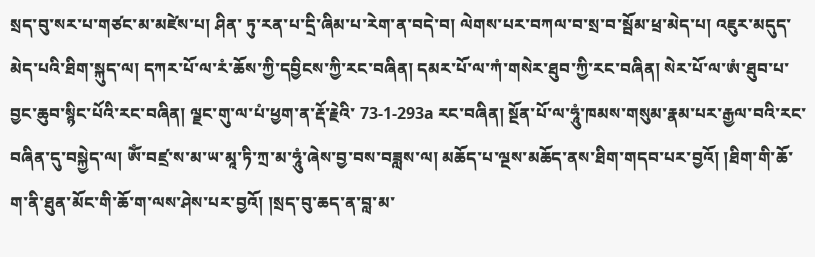སྲད་བུ་སར་པ་གཙང་མ་མཛེས་པ། ཤིན་ ཏུ་རན་པ་དྲི་ཞིམ་པ་རེག་ན་བདེ་བ། ལེགས་པར་བཀལ་བ་སྲ་བ་སྦོམ་ཕྲ་མེད་པ། འཇུར་མདུད་མེད་པའི་ཐིག་སྐུད་ལ། དཀར་པོ་ལ་རཾ་ཆོས་ཀྱི་དབྱིངས་ཀྱི་རང་བཞིན། དམར་པོ་ལ་ཀཾ་གསེར་ཐུབ་ཀྱི་རང་བཞིན། སེར་པོ་ལ་ཨཾ་ཐུབ་པ་བྱང་ཆུབ་སྙིང་པོའི་རང་བཞིན། ལྗང་གུ་ལ་པཾ་ཕྱག་ན་རྡོ་རྗེའི་ 73-1-293a རང་བཞིན། སྔོན་པོ་ལ་ཧཱུཾ་ཁམས་གསུམ་རྣམ་པར་རྒྱལ་བའི་རང་བཞིན་དུ་བསྐྱེད་ལ། ཨོཾ་བཛྲ་ས་མ་ཡ་མཱ་ཏི་ཀྲ་མ་ཧཱུཾ་ཞེས་བྱ་བས་བཟླས་ལ། མཆོད་པ་ལྔས་མཆོད་ནས་ཐིག་གདབ་པར་བྱའོ། །ཐིག་གི་ཆོ་ག་ནི་ཐུན་མོང་གི་ཆོ་ག་ལས་ཤེས་པར་བྱའོ། །སྲད་བུ་ཆད་ན་བླ་མ་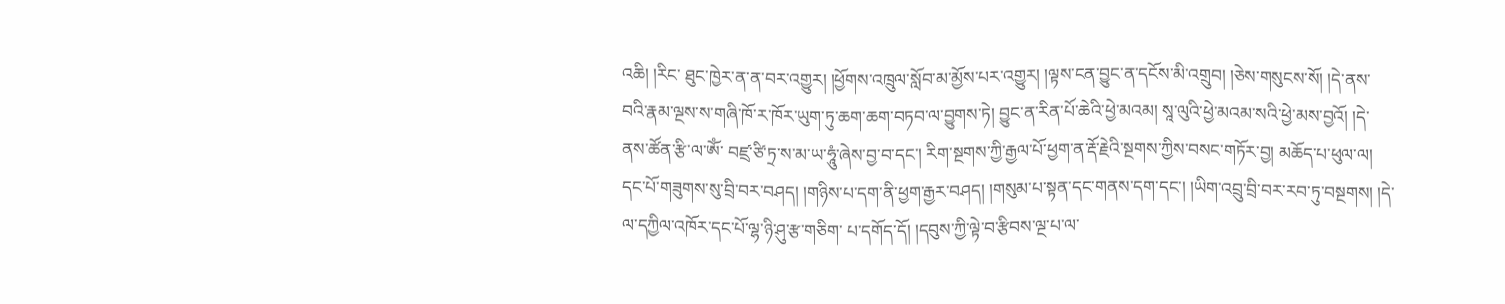འཆི། །རིང་ ཐུང་ཁྱེར་ན་ན་བར་འགྱུར། །ཕྱོགས་འཁྲུལ་སློབ་མ་མྱོས་པར་འགྱུར། །ལྟས་ངན་བྱུང་ན་དངོས་མི་འགྲུབ། །ཅེས་གསུངས་སོ། །དེ་ནས་བའི་རྣམ་ལྔས་ས་གཞི་ཁོ་ར་ཁོར་ཡུག་ཏུ་ཆག་ཆག་བཏབ་ལ་བྱུགས་ཏེ། བྱུང་ན་རིན་པོ་ཆེའི་ཕྱེ་མའམ། སཱ་ལུའི་ཕྱེ་མའམ་སའི་ཕྱེ་མས་བྱའོ། །དེ་ནས་ཚོན་རྩི་ལ་ཨོཾ་ བཛྲ་ཙི་ཏྲ་ས་མ་ཡ་ཧཱུཾ་ཞེས་བྱ་བ་དང་། རིག་སྔགས་ཀྱི་རྒྱལ་པོ་ཕྱག་ན་རྡོ་རྗེའི་སྔགས་ཀྱིས་བསང་གཏོར་བྱ། མཆོད་པ་ཕུལ་ལ། དང་པོ་གཟུགས་སུ་བྲི་བར་བཤད། །གཉིས་པ་དག་ནི་ཕྱག་རྒྱར་བཤད། །གསུམ་པ་སྟན་དང་གནས་དག་དང་། །ཡིག་འབྲུ་བྲི་བར་རབ་ཏུ་བསྔགས། །དེ་ལ་དཀྱིལ་འཁོར་དང་པོ་ལྷ་ཉི་ཤུ་རྩ་གཅིག་ པ་དགོད་དོ། །དབུས་ཀྱི་ལྟེ་བ་རྩིབས་ལྔ་པ་ལ་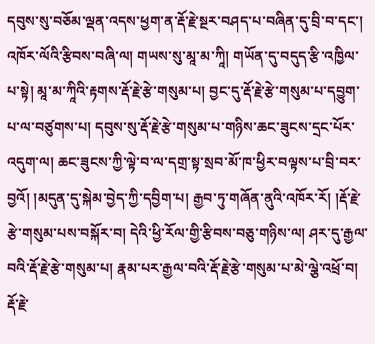དབུས་སུ་བཅོམ་ལྡན་འདས་ཕྱག་ན་རྡོ་རྗེ་སྔར་བཤད་པ་བཞིན་དུ་བྲི་བ་དང་། འཁོར་ལོའི་རྩིབས་བཞི་ལ། གཡས་སུ་མཱ་མ་ཀཱི། གཡོན་དུ་བདུད་རྩི་འཁྱིལ་པ་སྟེ། མཱ་མ་ཀཱིའི་རྟགས་རྡོ་རྗེ་རྩེ་གསུམ་པ། བྱང་དུ་རྡོ་རྗེ་རྩེ་གསུམ་པ་དབྱུག་པ་ལ་བཙུགས་པ། དབུས་སུ་རྡོ་རྗེ་རྩེ་གསུམ་པ་གཉིས་ཆང་ཟུངས་དྲང་པོར་འདུག་ལ། ཆང་ཟུངས་ཀྱི་ལྟེ་བ་ལ་དགྲ་སྟ་སྲབ་མོ་ཁ་ཕྱིར་བལྟས་པ་བྲི་བར་བྱའོ། །མདུན་དུ་སྐེམ་བྱེད་ཀྱི་དབྱིག་པ། རྒྱབ་ཏུ་གཞོན་ནུའི་འཁོར་རོ། །རྡོ་རྗེ་རྩེ་གསུམ་པས་བསྐོར་བ། དེའི་ཕྱི་རོལ་གྱི་རྩིབས་བཅུ་གཉིས་ལ། ཤར་དུ་རྒྱལ་ བའི་རྡོ་རྗེ་རྩེ་གསུམ་པ། རྣམ་པར་རྒྱལ་བའི་རྡོ་རྗེ་རྩེ་གསུམ་པ་མེ་ལྕེ་འཕྲོ་བ། རྡོ་རྗེ་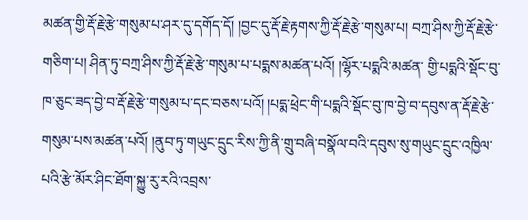མཚན་གྱི་རྡོ་རྗེ་རྩེ་གསུམ་པ་ཤར་དུ་དགོད་དོ། །བྱང་དུ་རྡོ་རྗེ་རྟགས་ཀྱི་རྡོ་རྗེ་རྩེ་གསུམ་པ། བཀྲ་ཤིས་ཀྱི་རྡོ་རྗེ་རྩེ་གཅིག་པ། ཤིན་ཏུ་བཀྲ་ཤིས་ཀྱི་རྡོ་རྗེ་རྩེ་གསུམ་པ་པདྨས་མཚན་པའོ། །ལྷོར་པདྨའི་མཚན་ གྱི་པདྨའི་སྡོང་བུ་ཁ་ཅུང་ཟད་བྱེ་བ་རྡོ་རྗེ་རྩེ་གསུམ་པ་དང་བཅས་པའོ། །པདྨ་ཕྲེང་གི་པདྨའི་སྡོང་བུ་ཁ་བྱེ་བ་དབུས་ན་རྡོ་རྗེ་རྩེ་གསུམ་པས་མཚན་པའོ། །ནུབ་ཏུ་གཡུང་དྲུང་རིས་ཀྱི་ནི་གྲུ་བཞི་བསྣོལ་བའི་དབུས་སུ་གཡུང་དྲུང་འཁྱིལ་པའི་རྩེ་མོར་ཤིང་ཐོག་སྐྱུ་རུ་རའི་འབྲས་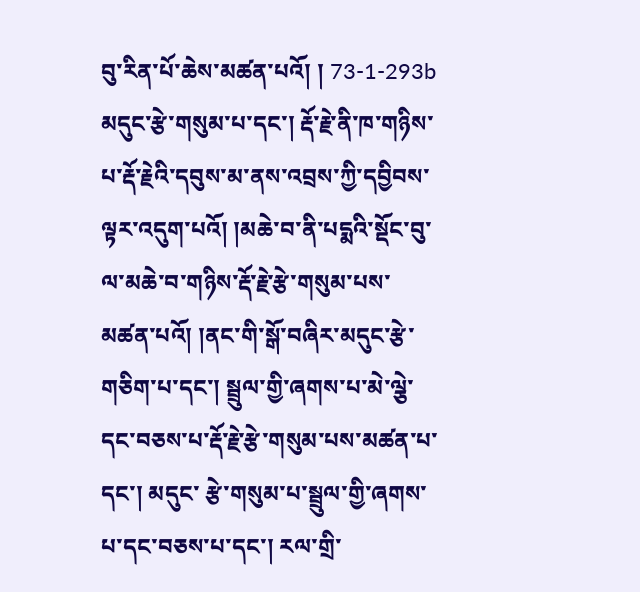བུ་རིན་པོ་ཆེས་མཚན་པའོ། ། 73-1-293b མདུང་རྩེ་གསུམ་པ་དང་། རྡོ་རྗེ་ནི་ཁ་གཉིས་པ་རྡོ་རྗེའི་དབུས་མ་ནས་འབྲས་ཀྱི་དབྱིབས་ལྟར་འདུག་པའོ། །མཆེ་བ་ནི་པདྨའི་སྡོང་བུ་ལ་མཆེ་བ་གཉིས་རྡོ་རྗེ་རྩེ་གསུམ་པས་མཚན་པའོ། །ནང་གི་སྒོ་བཞིར་མདུང་རྩེ་གཅིག་པ་དང་། སྦྲུལ་གྱི་ཞགས་པ་མེ་ལྕེ་དང་བཅས་པ་རྡོ་རྗེ་རྩེ་གསུམ་པས་མཚན་པ་དང་། མདུང་ རྩེ་གསུམ་པ་སྦྲུལ་གྱི་ཞགས་པ་དང་བཅས་པ་དང་། རལ་གྲི་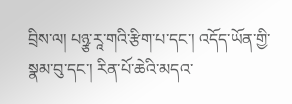བྲིས་ལ། པཉྩ་རཱ་གའི་རྩིག་པ་དང་། འདོད་ཡོན་གྱི་སྣམ་བུ་དང་། རིན་པོ་ཆེའི་མདའ་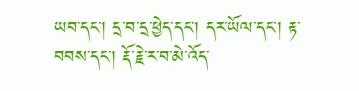ཡབ་དང་། དྲ་བ་དྲ་ཕྱེད་དང་། དར་ཡོལ་དང་། རྟ་བབས་དང་། རྡོ་རྗེ་ར་བ་མེ་འོད་